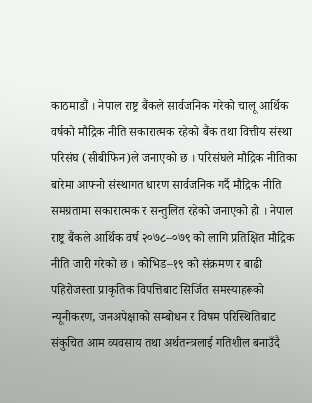काठमाडौं । नेपाल राष्ट्र बैंकले सार्वजनिक गरेको चालू आर्थिक वर्षको मौद्रिक नीति सकारात्मक रहेको बैंक तथा वित्तीय संस्था परिसंघ (सीबीफिन)ले जनाएको छ । परिसंघले मौद्रिक नीतिका बारेमा आफ्नो संस्थागत धारण सार्वजनिक गर्दै मौद्रिक नीति समग्रतामा सकारात्मक र सन्तुलित रहेको जनाएको हो । नेपाल राष्ट्र बैंकले आर्थिक वर्ष २०७८–०७९ को लागि प्रतिक्षित मौद्रिक नीति जारी गरेको छ । कोभिड–१९ को संक्रमण र बाढी पहिरोजस्ता प्राकृतिक विपत्तिबाट सिर्जित समस्याहरूको न्यूनीकरण, जनअपेक्षाको सम्बोधन र विषम परिस्थितिबाट संकुचित आम व्यवसाय तथा अर्थतन्त्रलाई गतिशील बनाउँदै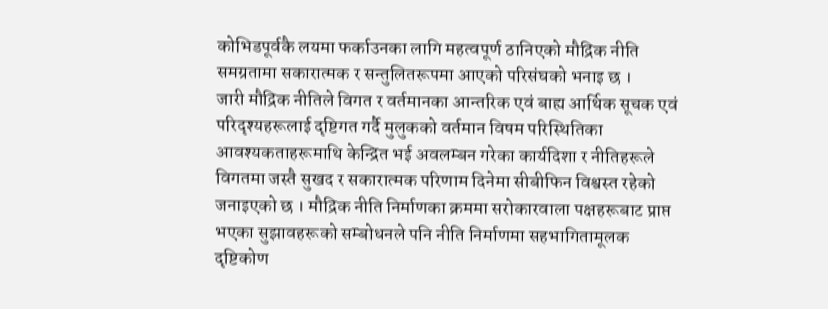कोभिडपूर्वकै लयमा फर्काउनका लागि महत्वपूर्ण ठानिएको मौद्रिक नीति समग्रतामा सकारात्मक र सन्तुलितरूपमा आएको परिसंघको भनाइ छ ।
जारी मौद्रिक नीतिले विगत र वर्तमानका आन्तरिक एवं बाह्य आर्थिक सूचक एवं परिदृश्यहरूलाई दृष्टिगत गर्दै मुलुकको वर्तमान विषम परिस्थितिका आवश्यकताहरूमाथि केन्द्रित भई अवलम्बन गरेका कार्यदिशा र नीतिहरूले विगतमा जस्तै सुखद र सकारात्मक परिणाम दिनेमा सीबीफिन विश्वस्त रहेको जनाइएको छ । मौद्रिक नीति निर्माणका क्रममा सरोकारवाला पक्षहरूबाट प्राप्त भएका सुझावहरूको सम्बोधनले पनि नीति निर्माणमा सहभागितामूलक दृष्टिकोण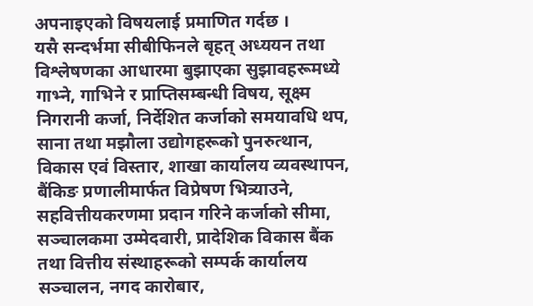अपनाइएको विषयलाई प्रमाणित गर्दछ ।
यसै सन्दर्भमा सीबीफिनले बृहत् अध्ययन तथा विश्लेषणका आधारमा बुझाएका सुझावहरूमध्ये गाभ्ने, गाभिने र प्राप्तिसम्बन्धी विषय, सूक्ष्म निगरानी कर्जा, निर्देशित कर्जाको समयावधि थप, साना तथा मझौला उद्योगहरूको पुनरुत्थान, विकास एवं विस्तार, शाखा कार्यालय व्यवस्थापन, बैंकिङ प्रणालीमार्फत विप्रेषण भित्र्याउने, सहवित्तीयकरणमा प्रदान गरिने कर्जाको सीमा, सञ्चालकमा उम्मेदवारी, प्रादेशिक विकास बैंक तथा वित्तीय संस्थाहरूको सम्पर्क कार्यालय सञ्चालन, नगद कारोबार,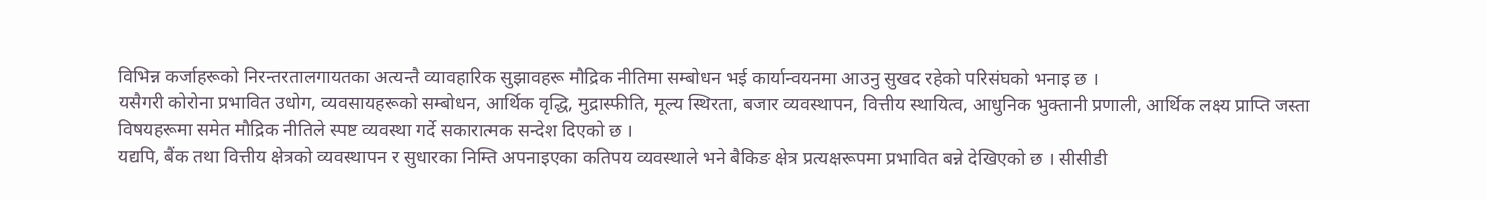विभिन्न कर्जाहरूको निरन्तरतालगायतका अत्यन्तै व्यावहारिक सुझावहरू मौद्रिक नीतिमा सम्बोधन भई कार्यान्वयनमा आउनु सुखद रहेको परिसंघको भनाइ छ ।
यसैगरी कोरोना प्रभावित उधोग, व्यवसायहरूको सम्बोधन, आर्थिक वृद्धि, मुद्रास्फीति, मूल्य स्थिरता, बजार व्यवस्थापन, वित्तीय स्थायित्व, आधुनिक भुक्तानी प्रणाली, आर्थिक लक्ष्य प्राप्ति जस्ता विषयहरूमा समेत मौद्रिक नीतिले स्पष्ट व्यवस्था गर्दे सकारात्मक सन्देश दिएको छ ।
यद्यपि, बैंक तथा वित्तीय क्षेत्रको व्यवस्थापन र सुधारका निम्ति अपनाइएका कतिपय व्यवस्थाले भने बैकिङ क्षेत्र प्रत्यक्षरूपमा प्रभावित बन्ने देखिएको छ । सीसीडी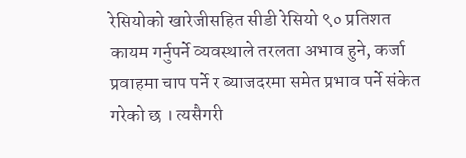रेसियोको खारेजीसहित सीडी रेसियो ९० प्रतिशत कायम गर्नुपर्ने व्यवस्थाले तरलता अभाव हुने, कर्जा प्रवाहमा चाप पर्ने र ब्याजदरमा समेत प्रभाव पर्ने संकेत गरेको छ । त्यसैगरी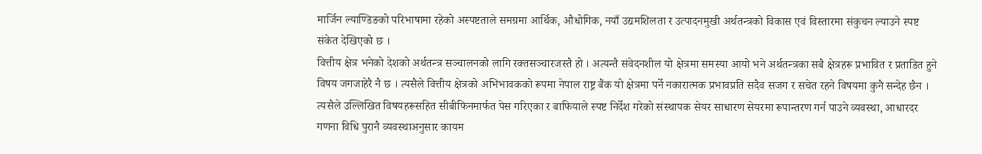मार्जिन ल्याण्डिङको परिभाषामा रहेको अस्पष्टताले समग्रमा आर्थिक, औधोगिक, नयाँ उद्यमशिलता र उत्पादनमुखी अर्थतन्त्रको विकास एवं विस्तारमा संकुचन ल्याउने स्पष्ट संकेत देखिएको छ ।
वित्तीय क्षेत्र भनेको देशको अर्थतन्त्र सञ्चालनको लागि रक्तसञ्चारजस्तै हो । अत्यन्तै संवेदनशील यो क्षेत्रमा समस्या आयो भने अर्थतन्त्रका सबै क्षेत्रहरू प्रभावित र प्रताडित हुने विषय जगजाहेरै नै छ । त्यसैले वित्तीय क्षेत्रको अभिभावकको रूपमा नेपाल राष्ट्र बैंक यो क्षेत्रमा पर्ने नकारात्मक प्रभावप्रति सदैव सजग र सचेत रहने विषयमा कुनै सन्देह छैन । त्यसैले उल्लिखित विषयहरूसहित सीबीफिनमार्फत पेस गरिएका र बाफियाले स्पष्ट निर्देश गरेको संस्थापक सेयर साधारण सेयरमा रूपान्तरण गर्न पाउने व्यवस्था, आधारदर गणना विधि पुरानै व्यवस्थाअनुसार कायम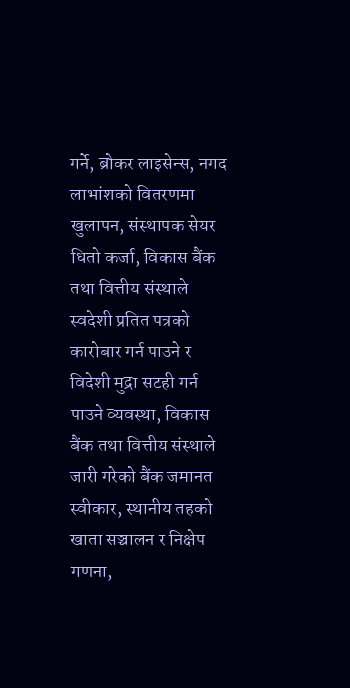गर्ने, ब्रोकर लाइसेन्स, नगद लाभांशको वितरणमा खुलापन, संस्थापक सेयर धितो कर्जा, विकास बैंक तथा वित्तीय संस्थाले स्वदेशी प्रतित पत्रको कारोबार गर्न पाउने र विदेशी मुद्रा सटही गर्न पाउने व्यवस्था, विकास बैंक तथा वित्तीय संस्थाले जारी गरेको बैंक जमानत स्वीकार, स्थानीय तहको खाता सञ्चालन र निक्षेप गणना,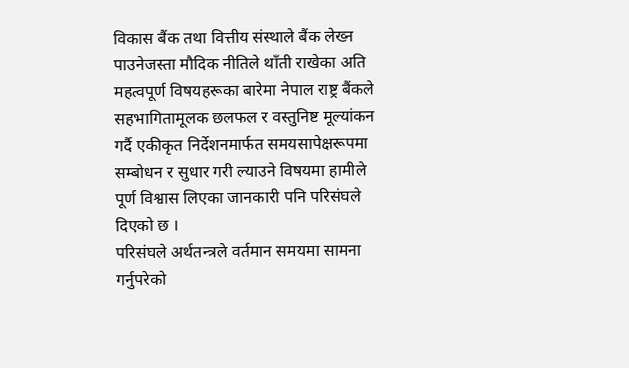विकास बैंक तथा वित्तीय संस्थाले बैंक लेख्न पाउनेजस्ता मौदिक नीतिले थाँती राखेका अति महत्वपूर्ण विषयहरूका बारेमा नेपाल राष्ट्र बैंकले सहभागितामूलक छलफल र वस्तुनिष्ट मूल्यांकन गर्दै एकीकृत निर्देशनमार्फत समयसापेक्षरूपमा सम्बोधन र सुधार गरी ल्याउने विषयमा हामीले पूर्ण विश्वास लिएका जानकारी पनि परिसंघले दिएको छ ।
परिसंघले अर्थतन्त्रले वर्तमान समयमा सामना गर्नुपरेको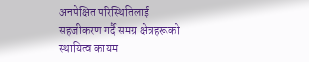अनपेक्षित परिस्थितिलाई सहजीकरण गर्दै समग्र क्षेत्रहरूको स्थायित्व कायम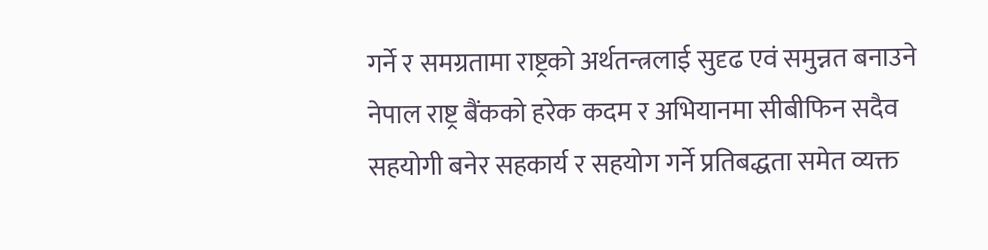गर्ने र समग्रतामा राष्ट्रको अर्थतन्त्रलाई सुदृढ एवं समुन्नत बनाउने नेपाल राष्ट्र बैंकको हरेक कदम र अभियानमा सीबीफिन सदैव सहयोगी बनेर सहकार्य र सहयोग गर्ने प्रतिबद्धता समेत व्यक्त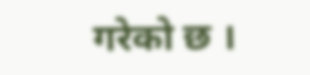गरेको छ ।